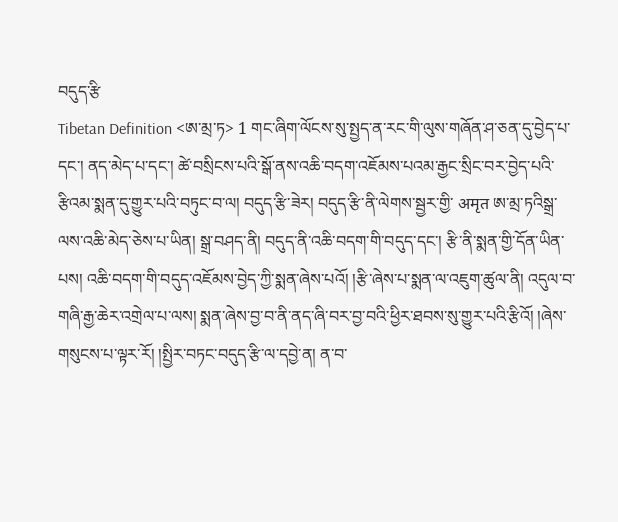བདུད་རྩི
Tibetan Definition <ཨ་མྲ་ཏ> 1 གང་ཞིག་ལོངས་སུ་སྤྱད་ན་རང་གི་ལུས་གཞོན་ཤ་ཅན་དུ་བྱེད་པ་དང་། ནད་མེད་པ་དང་། ཚེ་བསྲིངས་པའི་སྒོ་ནས་འཆི་བདག་འཇོམས་པའམ་རྒྱང་སྲིང་བར་བྱེད་པའི་རྩིའམ་སྨན་དུ་གྱུར་པའི་བཏུང་བ་ལ། བདུད་རྩི་ཟེར། བདུད་རྩི་ནི་ལེགས་སྦྱར་གྱི་ अमृत ཨ་མྲ་ཏའིསྒྲ་ལས་འཆི་མེད་ཅེས་པ་ཡིན། སྒྲ་བཤད་ནི། བདུད་ནི་འཆི་བདག་གི་བདུད་དང་། རྩི་ནི་སྨན་གྱི་དོན་ཡིན་པས། འཆི་བདག་གི་བདུད་འཇོམས་བྱེད་ཀྱི་སྨན་ཞེས་པའོ། །རྩི་ཞེས་པ་སྨན་ལ་འཇུག་ཚུལ་ནི། འདུལ་བ་གཞི་རྒྱ་ཆེར་འགྲེལ་པ་ལས། སྨན་ཞེས་བྱ་བ་ནི་ནད་ཞི་བར་བྱ་བའི་ཕྱིར་ཐབས་སུ་གྱུར་པའི་རྩིའོ། །ཞེས་གསུངས་པ་ལྟར་རོ། །སྤྱིར་བཏང་བདུད་རྩི་ལ་དབྱེ་ན། ན་བ་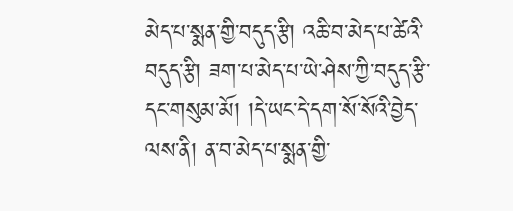མེད་པ་སྨན་གྱི་བདུད་རྩི། འཆི་བ་མེད་པ་ཚེའི་བདུད་རྩི། ཟག་པ་མེད་པ་ཡེ་ཤེས་ཀྱི་བདུད་རྩི་དང་གསུམ་མོ། །དེ་ཡང་དེ་དག་སོ་སོའི་བྱེད་ལས་ནི། ན་བ་མེད་པ་སྨན་གྱི་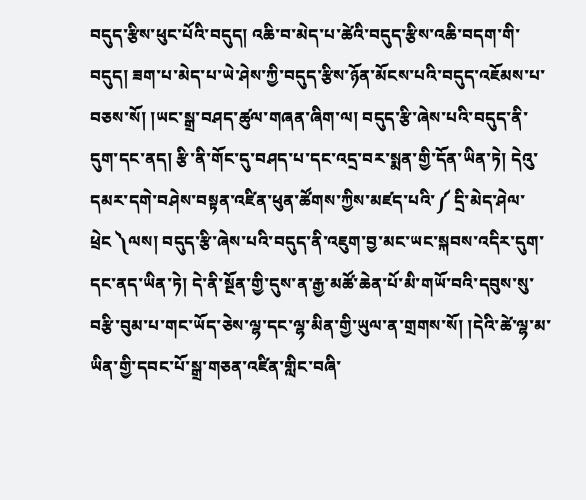བདུད་རྩིས་ཕུང་པོའི་བདུད། འཆི་བ་མེད་པ་ཚེའི་བདུད་རྩིས་འཆི་བདག་གི་བདུད། ཟག་པ་མེད་པ་ཡེ་ཤེས་ཀྱི་བདུད་རྩིས་ཉོན་མོངས་པའི་བདུད་འཇོམས་པ་བཅས་སོ། །ཡང་སྒྲ་བཤད་ཚུལ་གཞན་ཞིག་ལ། བདུད་རྩི་ཞེས་པའི་བདུད་ནི་དུག་དང་ནད། རྩི་ནི་གོང་དུ་བཤད་པ་དང་འདྲ་བར་སྨན་གྱི་དོན་ཡིན་ཏེ། དེའུ་དམར་དགེ་བཤེས་བསྟན་འཛིན་ཕུན་ཚོགས་ཀྱིས་མཛད་པའི་༼ དྲི་མེད་ཤེལ་ཕྲེང ༽ལས། བདུད་རྩི་ཞེས་པའི་བདུད་ནི་འཇུག་བྱ་མང་ཡང་སྐབས་འདིར་དུག་དང་ནད་ཡིན་ཏེ། དེ་ནི་སྔོན་གྱི་དུས་ན་རྒྱ་མཚོ་ཆེན་པོ་མི་གཡོ་བའི་དབུས་སུ་བརྩི་བུམ་པ་གང་ཡོད་ཅེས་ལྷ་དང་ལྷ་མིན་གྱི་ཡུལ་ན་གྲགས་སོ། །དེའི་ཚེ་ལྷ་མ་ཡིན་གྱི་དབང་པོ་སྒྲ་གཅན་འཛིན་གླིང་བཞི་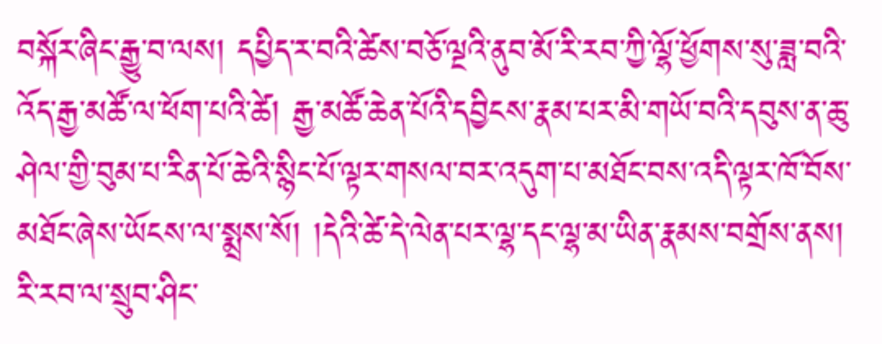བསྐོར་ཞིང་རྒྱུ་བ་ལས། དཔྱིད་ར་བའི་ཚེས་བཅོ་ལྔའི་ནུབ་མོ་རི་རབ་ཀྱི་ལྷོ་ཕྱོགས་སུ་ཟླ་བའི་འོད་རྒྱ་མཚོ་ལ་ཕོག་པའི་ཚེ། རྒྱ་མཚོ་ཆེན་པོའི་དབྱིངས་རྣམ་པར་མི་གཡོ་བའི་དབུས་ན་ཆུ་ཤེལ་གྱི་བུམ་པ་རིན་པོ་ཆེའི་སྙིང་པོ་ལྟར་གསལ་བར་འདུག་པ་མཐོང་བས་འདི་ལྟར་ཁོ་བོས་མཐོང་ཞེས་ཡོངས་ལ་སྨྲས་སོ། །དེའི་ཚེ་དེ་ལེན་པར་ལྷ་དང་ལྷ་མ་ཡིན་རྣམས་བགྲོས་ནས། རི་རབ་ལ་སྲུབ་ཤིང་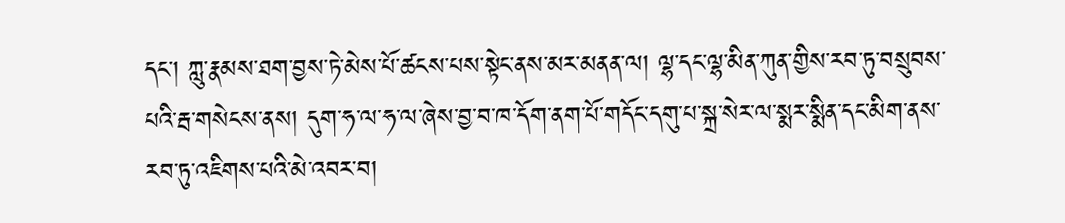དང་། ཀླུ་རྣམས་ཐག་བྱས་ཏེ་མེས་པོ་ཚངས་པས་སྟེང་ནས་མར་མནན་ལ། ལྷ་དང་ལྷ་མིན་ཀུན་གྱིས་རབ་ཏུ་བསྲུབས་པའི་རྦ་གསེངས་ནས། དུག་ཧ་ལ་ཧ་ལ་ཞེས་བྱ་བ་ཁ་དོག་ནག་པོ་གདོང་དགུ་པ་སྐྲ་སེར་ལ་སྨར་སྨིན་དང་མིག་ནས་རབ་ཏུ་འཇིགས་པའི་མེ་འབར་བ།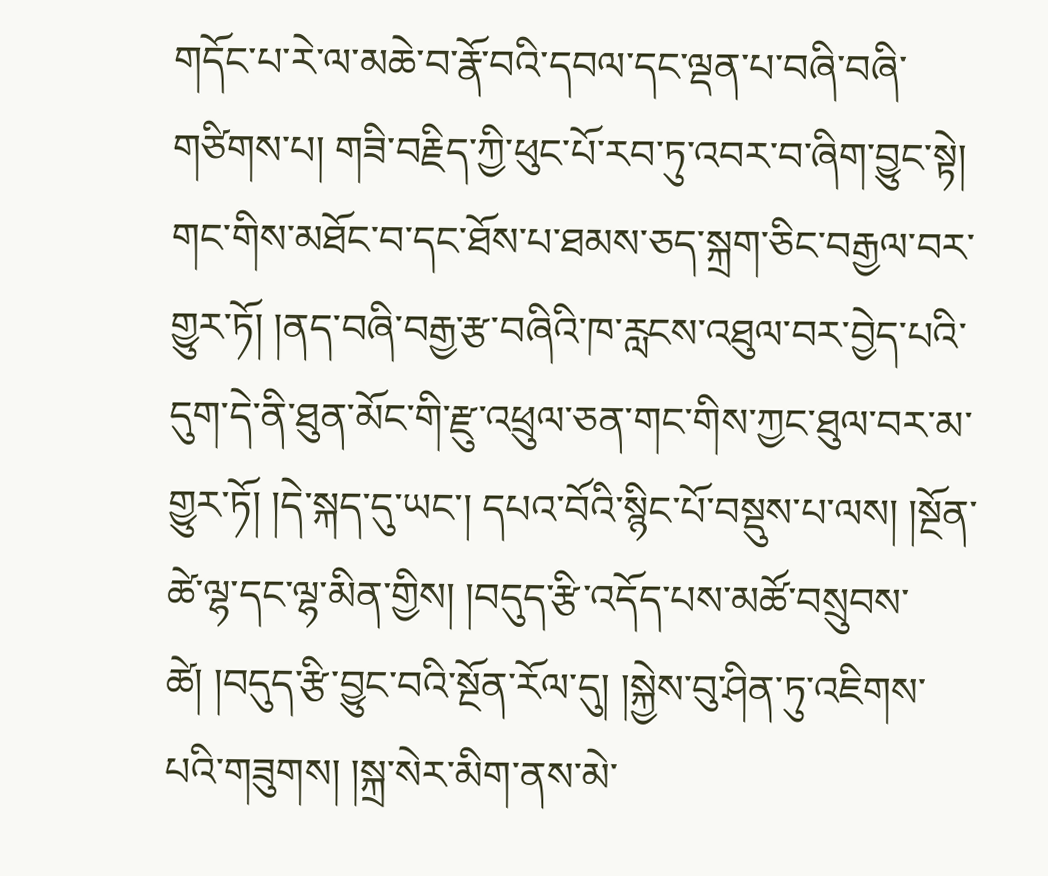གདོང་པ་རེ་ལ་མཆེ་བ་རྣོ་བའི་དབལ་དང་ལྡན་པ་བཞི་བཞི་གཙིགས་པ། གཟི་བརྗིད་ཀྱི་ཕུང་པོ་རབ་ཏུ་འབར་བ་ཞིག་བྱུང་སྟེ། གང་གིས་མཐོང་བ་དང་ཐོས་པ་ཐམས་ཅད་སྐྲག་ཅིང་བརྒྱལ་བར་གྱུར་ཏོ། །ནད་བཞི་བརྒྱ་རྩ་བཞིའི་ཁ་རླངས་འཐུལ་བར་བྱེད་པའི་དུག་དེ་ནི་ཐུན་མོང་གི་རྫུ་འཕྲུལ་ཅན་གང་གིས་ཀྱང་ཐུལ་བར་མ་གྱུར་ཏོ། །དེ་སྐད་དུ་ཡང་། དཔའ་བོའི་སྙིང་པོ་བསྡུས་པ་ལས། །སྔོན་ཚེ་ལྷ་དང་ལྷ་མིན་གྱིས། །བདུད་རྩི་འདོད་པས་མཚོ་བསྲུབས་ཚེ། །བདུད་རྩི་བྱུང་བའི་སྔོན་རོལ་དུ། །སྐྱེས་བུ་ཤིན་ཏུ་འཇིགས་པའི་གཟུགས། །སྐྲ་སེར་མིག་ནས་མེ་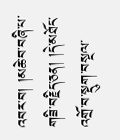འབར་བ། །མཆེ་བ་བཞི་པ་གཟི་བརྗིད་ཅན། །དེ་མཐོང་འགྲོ་བ་སྡུག་བསྔལ་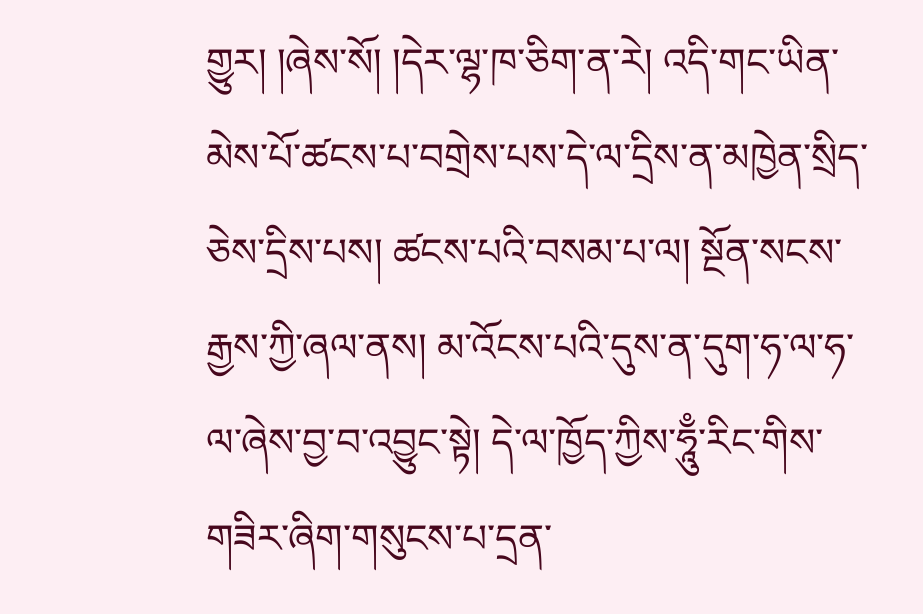གྱུར། །ཞེས་སོ། །དེར་ལྷ་ཁ་ཅིག་ན་རེ། འདི་གང་ཡིན་མེས་པོ་ཚངས་པ་བགྲེས་པས་དེ་ལ་དྲིས་ན་མཁྱེན་སྲིད་ཅེས་དྲིས་པས། ཚངས་པའི་བསམ་པ་ལ། སྔོན་སངས་རྒྱས་ཀྱི་ཞལ་ནས། མ་འོངས་པའི་དུས་ན་དུག་ཧ་ལ་ཧ་ལ་ཞེས་བྱ་བ་འབྱུང་སྟེ། དེ་ལ་ཁྱོད་ཀྱིས་ཧཱུྃ་རིང་གིས་གཟིར་ཞིག་གསུངས་པ་དྲན་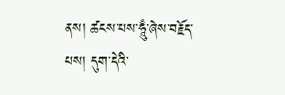ནས། ཚངས་པས་ཧཱུྃ་ཞེས་བརྗོད་པས། དུག་དེའི་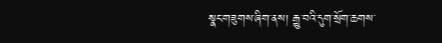སྣང་གཟུགས་ཞིག་ནས། རྒྱུ་བའི་དུག་སྲོག་ཆགས་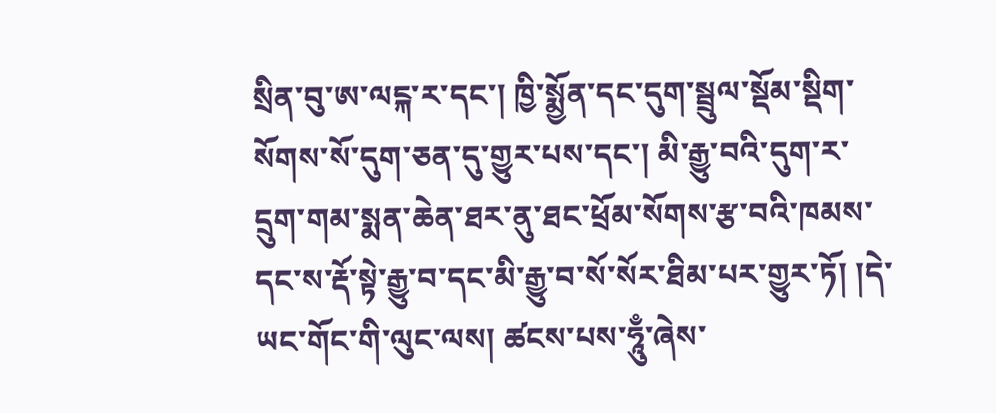སྲིན་བུ་ཨ་ལངྐ་ར་དང་། ཁྱི་སྨྱོན་དང་དུག་སྦྲུལ་སྡོམ་སྡིག་སོགས་སོ་དུག་ཅན་དུ་གྱུར་པས་དང་། མི་རྒྱུ་བའི་དུག་ར་དྲུག་གམ་སྨན་ཆེན་ཐར་ནུ་ཐང་ཕྲོམ་སོགས་རྩ་བའི་ཁམས་དང་ས་རྡོ་སྟེ་རྒྱུ་བ་དང་མི་རྒྱུ་བ་སོ་སོར་ཐིམ་པར་གྱུར་ཏོ། །དེ་ཡང་གོང་གི་ལུང་ལས། ཚངས་པས་ཧཱུྃ་ཞེས་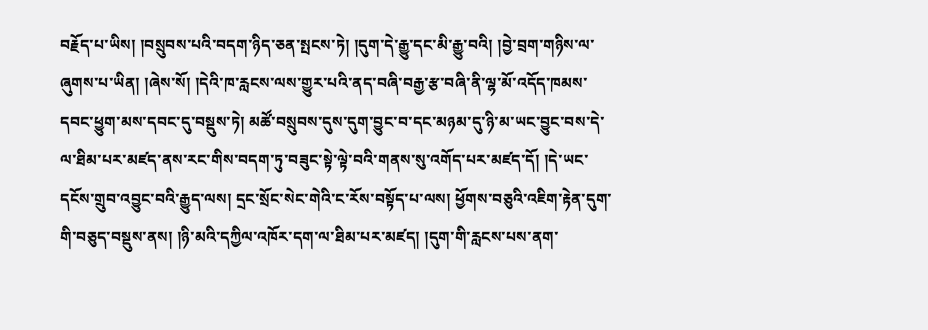བརྗོད་པ་ཡིས། །བསྲུབས་པའི་བདག་ཉིད་ཅན་སྤངས་ཏེ། །དུག་དེ་རྒྱུ་དང་མི་རྒྱུ་བའི། །བྱེ་བྲག་གཉིས་ལ་ཞུགས་པ་ཡིན། །ཞེས་སོ། །དེའི་ཁ་རླངས་ལས་གྱུར་པའི་ནད་བཞི་བརྒྱ་རྩ་བཞི་ནི་ལྷ་མོ་འདོད་ཁམས་དབང་ཕྱུག་མས་དབང་དུ་བསྡུས་ཏེ། མཚོ་བསྲུབས་དུས་དུག་བྱུང་བ་དང་མཉམ་དུ་ཉི་མ་ཡང་བྱུང་བས་དེ་ལ་ཐིམ་པར་མཛད་ནས་རང་གིས་བདག་ཏུ་བཟུང་སྟེ་ལྟེ་བའི་གནས་སུ་འགོད་པར་མཛད་དོ། །དེ་ཡང་དངོས་གྲུབ་འབྱུང་བའི་རྒྱུད་ལས། དྲང་སྲོང་སེང་གེའི་ང་རོས་བསྟོད་པ་ལས། ཕྱོགས་བཅུའི་འཇིག་རྟེན་དུག་གི་བཅུད་བསྡུས་ནས། །ཉི་མའི་དཀྱིལ་འཁོར་དག་ལ་ཐིམ་པར་མཛད། །དུག་གི་རླངས་པས་ནག་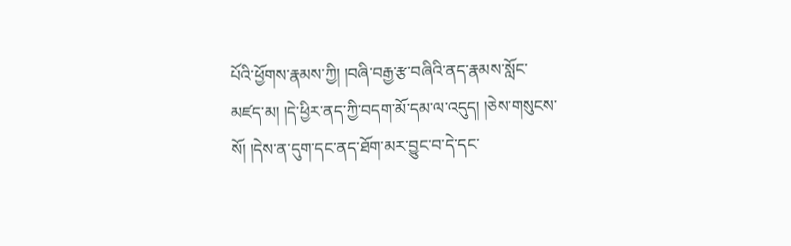པོའི་ཕྱོགས་རྣམས་ཀྱི། །བཞི་བརྒྱ་རྩ་བཞིའི་ནད་རྣམས་སློང་མཛད་མ། །དེ་ཕྱིར་ནད་ཀྱི་བདག་མོ་དམ་ལ་འདུད། །ཅེས་གསུངས་སོ། །དེས་ན་དུག་དང་ནད་ཐོག་མར་བྱུང་བ་དེ་དང་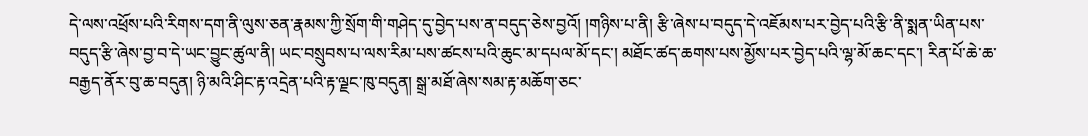དེ་ལས་འཕྲོས་པའི་རིགས་དག་ནི་ལུས་ཅན་རྣམས་ཀྱི་སྲོག་གི་གཤེད་དུ་བྱེད་པས་ན་བདུད་ཅེས་བྱའོ། །གཉིས་པ་ནི། རྩི་ཞེས་པ་བདུད་དེ་འཇོམས་པར་བྱེད་པའི་རྩི་ནི་སྨན་ཡིན་པས་བདུད་རྩི་ཞེས་བྱ་བ་དེ་ཡང་བྱུང་ཚུལ་ནི། ཡང་བསྲུབས་པ་ལས་རིམ་པས་ཚངས་པའི་ཆུང་མ་དཔལ་མོ་དང་། མཐོང་ཚད་ཆགས་པས་མྱོས་པར་བྱེད་པའི་ལྷ་མོ་ཆང་དང་། རིན་པོ་ཆེ་ཆ་བརྒྱད་ནོར་བུ་ཆ་བདུན། ཉི་མའི་ཤིང་རྟ་འདྲེན་པའི་རྟ་ལྗང་ཁུ་བདུན། སྒྲ་མཐོ་ཞེས་སམ་རྟ་མཆོག་ཅང་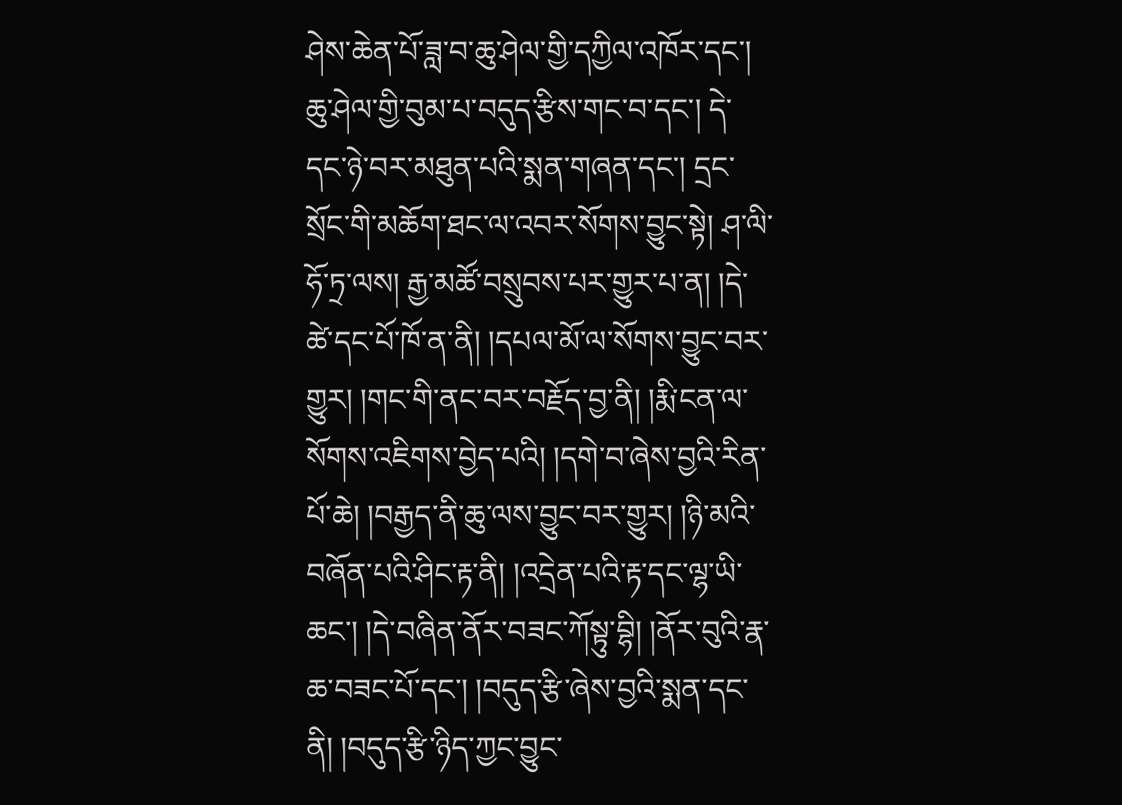ཤེས་ཆེན་པོ་ཟླ་བ་ཆུ་ཤེལ་གྱི་དཀྱིལ་འཁོར་དང་། ཆུ་ཤེལ་གྱི་བུམ་པ་བདུད་རྩིས་གང་བ་དང་། དེ་དང་ཉེ་བར་མཐུན་པའི་སྨན་གཞན་དང་། དྲང་སྲོང་གི་མཆོག་ཐང་ལ་འབར་སོགས་བྱུང་སྟེ། ཤ་ལི་ཧོ་ཏྲ་ལས། རྒྱ་མཚོ་བསྲུབས་པར་གྱུར་པ་ན། །དེ་ཚེ་དང་པོ་ཁོ་ན་ནི། །དཔལ་མོ་ལ་སོགས་བྱུང་བར་གྱུར། །གང་གི་ནང་བར་བརྗོད་བྱ་ནི། །རྨི་ངན་ལ་སོགས་འཇིགས་བྱེད་པའི། །དགེ་བ་ཞེས་བྱའི་རིན་པོ་ཆེ། །བརྒྱད་ནི་ཆུ་ལས་བྱུང་བར་གྱུར། །ཉི་མའི་བཞོན་པའི་ཤིང་རྟ་ནི། །འདྲེན་པའི་རྟ་དང་ལྷ་ཡི་ཆང་། །དེ་བཞིན་ནོར་བཟང་ཀོསྟུ་བྷི། །ནོར་བུའི་རྣ་ཆ་བཟང་པོ་དང་། །བདུད་རྩི་ཞེས་བྱའི་སྨན་དང་ནི། །བདུད་རྩི་ཉིད་ཀྱང་བྱུང་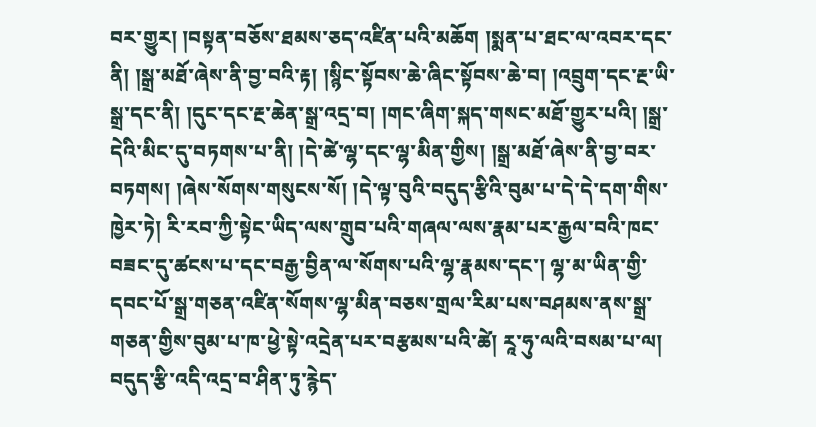བར་གྱུར། །བསྟན་བཅོས་ཐམས་ཅད་འཛིན་པའི་མཆོག །སྨན་པ་ཐང་ལ་འབར་དང་ནི། །སྒྲ་མཐོ་ཞེས་ནི་བྱ་བའི་རྟ། །སྙིང་སྟོབས་ཆེ་ཞིང་སྟོབས་ཆེ་བ། །འབྲུག་དང་རྔ་ཡི་སྒྲ་དང་ནི། །དུང་དང་རྔ་ཆེན་སྒྲ་འདྲ་བ། །གང་ཞིག་སྐད་གསང་མཐོ་གྱུར་པའི། །སྒྲ་དེའི་མིང་དུ་བཏགས་པ་ནི། །དེ་ཚེ་ལྷ་དང་ལྷ་མིན་གྱིས། །སྒྲ་མཐོ་ཞེས་ནི་བྱ་བར་བཏགས། །ཞེས་སོགས་གསུངས་སོ། །དེ་ལྟ་བུའི་བདུད་རྩིའི་བུམ་པ་དེ་དེ་དག་གིས་ཁྱེར་ཏེ། རི་རབ་ཀྱི་སྟེང་ཡིད་ལས་གྲུབ་པའི་གཞལ་ལས་རྣམ་པར་རྒྱལ་བའི་ཁང་བཟང་དུ་ཚངས་པ་དང་བརྒྱ་བྱིན་ལ་སོགས་པའི་ལྷ་རྣམས་དང་། ལྷ་མ་ཡིན་གྱི་དབང་པོ་སྒྲ་གཅན་འཛིན་སོགས་ལྷ་མིན་བཅས་གྲལ་རིམ་པས་བཤམས་ནས་སྒྲ་གཅན་གྱིས་བུམ་པ་ཁ་ཕྱེ་སྟེ་འདྲེན་པར་བརྩམས་པའི་ཚེ། རཱ་ཧུ་ལའི་བསམ་པ་ལ། བདུད་རྩི་འདི་འདྲ་བ་ཤིན་ཏུ་རྙེད་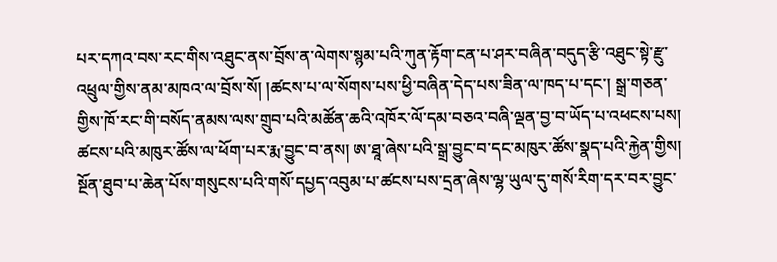པར་དཀའ་བས་རང་གིས་འཐུང་ནས་བྲོས་ན་ལེགས་སྙམ་པའི་ཀུན་རྟོག་ངན་པ་ཤར་བཞིན་བདུད་རྩི་འཐུང་སྟེ་རྫུ་འཕྲུལ་གྱིས་ནམ་མཁའ་ལ་བྲོས་སོ། །ཚངས་པ་ལ་སོགས་པས་ཕྱི་བཞིན་དེད་པས་ཟིན་ལ་ཁད་པ་དང་། སྒྲ་གཅན་གྱིས་ཁོ་རང་གི་བསོད་ནམས་ལས་གྲུབ་པའི་མཚོན་ཆའི་འཁོར་ལོ་དམ་བཅའ་བཞི་ལྡན་བྱ་བ་ཡོད་པ་འཕངས་པས། ཚངས་པའི་མཁུར་ཚོས་ལ་ཕོག་པར་རྨ་བྱུང་བ་ནས། ཨ་ཐཱ་ཞེས་པའི་སྒྲ་བྱུང་བ་དང་མཁུར་ཚོས་སྣད་པའི་རྐྱེན་གྱིས། སྔོན་ཐུབ་པ་ཆེན་པོས་གསུངས་པའི་གསོ་དཔྱད་འབུམ་པ་ཚངས་པས་དྲན་ཞེས་ལྷ་ཡུལ་དུ་གསོ་རིག་དར་བར་བྱུང་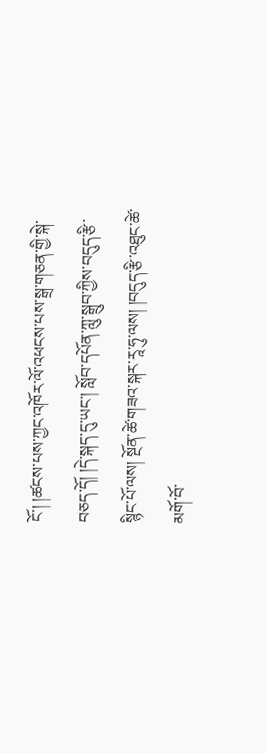ངོ་། །ཚངས་པས་ཀྱང་འཁོར་ལོ་འཕངས་པས་སྒྲ་གཅན་གྱི་སྐེ་བཅད་དོ། །དེ་སྐད་དུ་ཡང་། སློབ་དཔོན་ཀླུ་སྒྲུབ་ཀྱིས་བདུད་རྩི་སྙིང་པོ་ལས། སྔོན་ཚེ་གཟའ་སྐར་རཱ་ཧུ་ལས། །བདུད་རྩི་འཐུང་ཚེ་མགོ་བོ་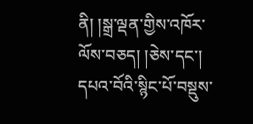ནི། །སྒྲ་ལྡན་གྱིས་འཁོར་ལོས་བཅད། །ཅེས་དང་། དཔའ་བོའི་སྙིང་པོ་བསྡུས་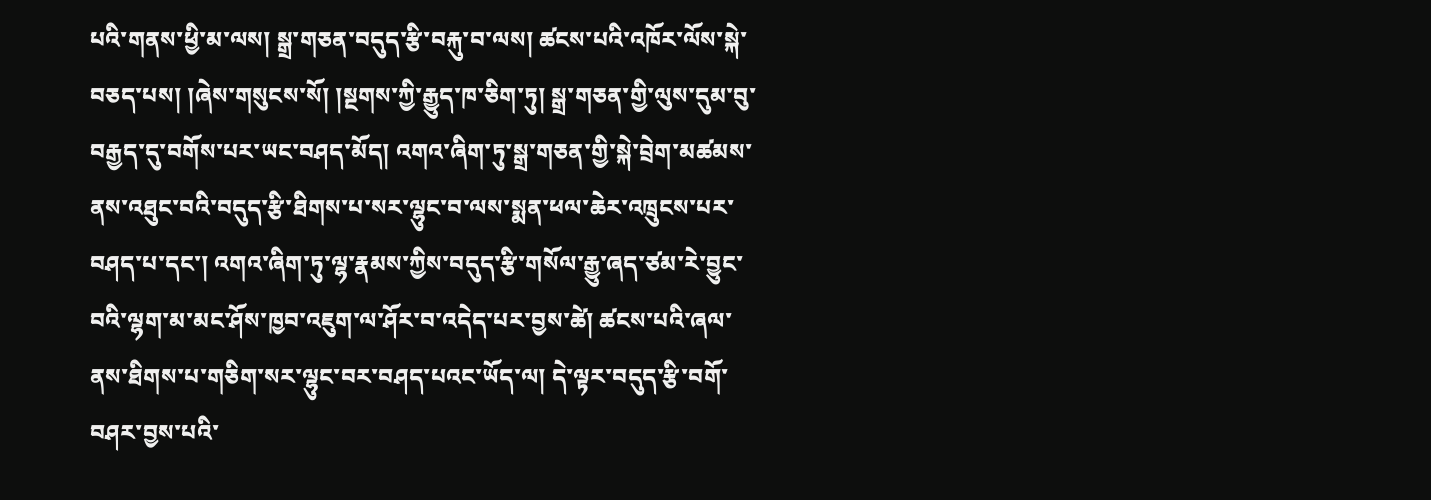པའི་གནས་ཕྱི་མ་ལས། སྒྲ་གཅན་བདུད་རྩི་བརྐུ་བ་ལས། ཚངས་པའི་འཁོར་ལོས་སྐེ་བཅད་པས། །ཞེས་གསུངས་སོ། །སྔགས་ཀྱི་རྒྱུད་ཁ་ཅིག་ཏུ། སྒྲ་གཅན་གྱི་ལུས་དུམ་བུ་བརྒྱད་དུ་བགོས་པར་ཡང་བཤད་མོད། འགའ་ཞིག་ཏུ་སྒྲ་གཅན་གྱི་སྐེ་བྲེག་མཚམས་ནས་འཐུང་བའི་བདུད་རྩི་ཐིགས་པ་སར་ལྷུང་བ་ལས་སྨན་ཕལ་ཆེར་འཁྲུངས་པར་བཤད་པ་དང་། འགའ་ཞིག་ཏུ་ལྷ་རྣམས་ཀྱིས་བདུད་རྩི་གསོལ་རྒྱུ་ཞད་ཙམ་རེ་བྱུང་བའི་ལྷག་མ་མང་ཤོས་ཁྱབ་འཇུག་ལ་ཤོར་བ་འདེད་པར་བྱས་ཚེ། ཚངས་པའི་ཞལ་ནས་ཐིགས་པ་གཅིག་སར་ལྷུང་བར་བཤད་པའང་ཡོད་ལ། དེ་ལྟར་བདུད་རྩི་བགོ་བཤར་བྱས་པའི་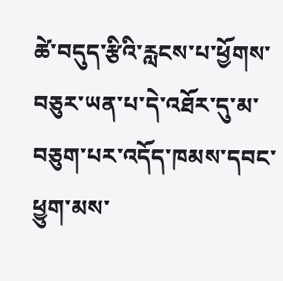ཚེ་བདུད་རྩིའི་རླངས་པ་ཕྱོགས་བཅུར་ཡན་པ་དེ་འཐོར་དུ་མ་བཅུག་པར་འདོད་ཁམས་དབང་ཕྱུག་མས་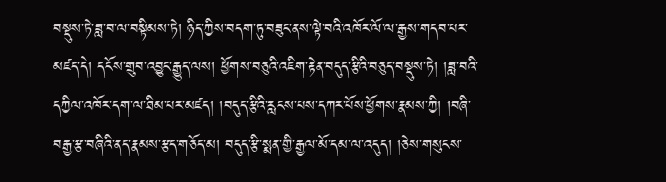བསྡུས་ཏེ་ཟླ་བ་ལ་བསྟིམས་ཏེ། ཉིད་ཀྱིས་བདག་ཏུ་བཟུང་ནས་ལྟེ་བའི་འཁོར་ལོ་ལ་རྒྱས་གདབ་པར་མཛད་དེ། དངོས་གྲུབ་འབྱུང་རྒྱུད་ལས། ཕྱོགས་བཅུའི་འཇིག་རྟེན་བདུད་རྩིའི་བཅུད་བསྡུས་ཏེ། །ཟླ་བའི་དཀྱིལ་འཁོར་དག་ལ་ཐིམ་པར་མཛད། །བདུད་རྩིའི་རླངས་པས་དཀར་པོས་ཕྱོགས་རྣམས་ཀྱི། །བཞི་བརྒྱ་རྩ་བཞིའི་ནད་རྣམས་རྩད་གཅོད་མ། བདུད་རྩི་སྨན་གྱི་རྒྱལ་མོ་དམ་ལ་འདུད། །ཅེས་གསུངས་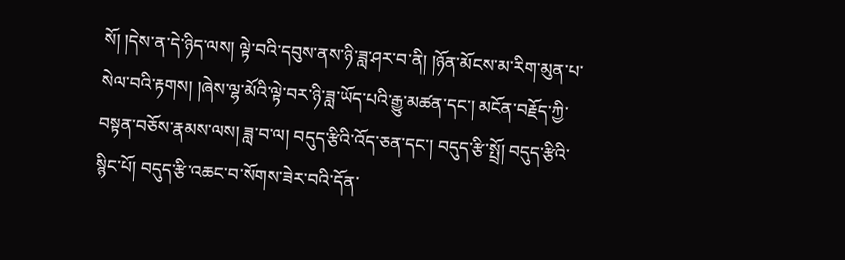སོ། །དེས་ན་དེ་ཉིད་ལས། ལྟེ་བའི་དབུས་ནས་ཉི་ཟླ་ཤར་བ་ནི། །ཉོན་མོངས་མ་རིག་མུན་པ་སེལ་བའི་རྟགས། །ཞེས་ལྷ་མོའི་ལྟེ་བར་ཉི་ཟླ་ཡོད་པའི་རྒྱུ་མཚན་དང་། མངོན་བརྗོད་ཀྱི་བསྟན་བཅོས་རྣམས་ལས། ཟླ་བ་ལ། བདུད་རྩིའི་འོད་ཅན་དང་། བདུད་རྩི་སྤྲོ། བདུད་རྩིའི་སྙིང་པོ། བདུད་རྩི་འཆང་བ་སོགས་ཟེར་བའི་དོན་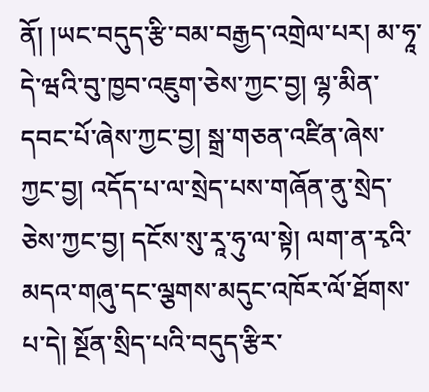ནོ། །ཡང་བདུད་རྩི་བམ་བརྒྱད་འགྲེལ་པར། མ་ཧཱ་དེ་ཝའི་བུ་ཁྱབ་འཇུག་ཅེས་ཀྱང་བྱ། ལྷ་མིན་དབང་པོ་ཞེས་ཀྱང་བྱ། སྒྲ་གཅན་འཛིན་ཞེས་ཀྱང་བྱ། འདོད་པ་ལ་སྲེད་པས་གཞོན་ནུ་སྲེད་ཅེས་ཀྱང་བྱ། དངོས་སུ་རཱ་ཧུ་ལ་སྟེ། ལག་ན་རྭའི་མདའ་གཞུ་དང་ལྕགས་མདུང་འཁོར་ལོ་ཐོགས་པ་དེ། སྔོན་སྲིད་པའི་བདུད་རྩིར་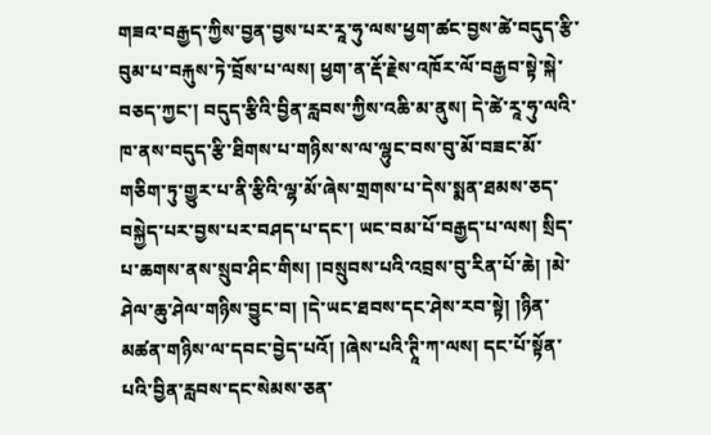གཟའ་བརྒྱད་ཀྱིས་བྱན་བྱས་པར་རཱ་ཧུ་ལས་ཕྱག་ཚང་བྱས་ཚེ་བདུད་རྩི་བུམ་པ་བརྐུས་ཏེ་བྲོས་པ་ལས། ཕྱག་ན་རྡོ་རྗེས་འཁོར་ལོ་བརྒྱབ་སྟེ་སྐེ་བཅད་ཀྱང་། བདུད་རྩིའི་བྱིན་རླབས་ཀྱིས་འཆི་མ་ནུས། དེ་ཚེ་རཱ་ཧུ་ལའི་ཁ་ནས་བདུད་རྩི་ཐིགས་པ་གཉིས་ས་ལ་ལྷུང་བས་བུ་མོ་བཟང་མོ་གཅིག་ཏུ་གྱུར་པ་ནི་རྩིའི་ལྷ་མོ་ཞེས་གྲགས་པ་དེས་སྨན་ཐམས་ཅད་བསྐྱེད་པར་བྱས་པར་བཤད་པ་དང་། ཡང་བམ་པོ་བརྒྱད་པ་ལས། སྲིད་པ་ཆགས་ནས་སྲུབ་ཤིང་གིས། །བསྲུབས་པའི་འབྲས་བུ་རིན་པོ་ཆེ། །མེ་ཤེལ་ཆུ་ཤེལ་གཉིས་བྱུང་བ། །དེ་ཡང་ཐབས་དང་ཤེས་རབ་སྟེ། །ཉིན་མཚན་གཉིས་ལ་དབང་བྱེད་པའོ། །ཞེས་པའི་ཊཱི་ཀ་ལས། དང་པོ་སྟོན་པའི་བྱིན་རླབས་དང་སེམས་ཅན་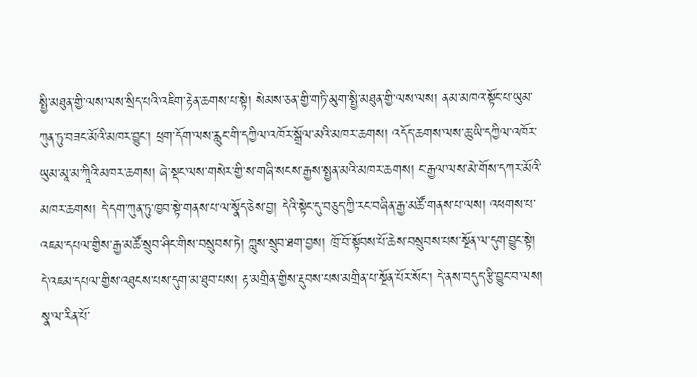སྤྱི་མཐུན་གྱི་ལས་ལས་སྲིད་པའི་འཇིག་རྟེན་ཆགས་པ་སྟེ། སེམས་ཅན་གྱི་གཏི་མུག་སྤྱི་མཐུན་གྱི་ལས་ལས། ནམ་མཁའ་སྟོང་པ་ཡུམ་ཀུན་ཏུ་བཟང་མོའི་མཁར་བྱུང་། ཕྲག་དོག་ལས་རླུང་གི་དཀྱིལ་འཁོར་སྒྲོལ་མའི་མཁར་ཆགས། འདོད་ཆགས་ལས་ཆུ་ཡི་དཀྱིལ་འཁོར་ཡུམ་མཱ་མ་ཀཱིའི་མཁར་ཆགས། ཞེ་སྡང་ལས་གསེར་གྱི་ས་གཞི་སངས་རྒྱས་སྤྱན་མའི་མཁར་ཆགས། ང་རྒྱལ་ལས་མེ་གོས་དཀར་མོའི་མཁར་ཆགས། དེ་དག་ཀུན་ཏུ་ཁྱབ་སྟེ་གནས་པ་ལ་སྣོད་ཅེས་བྱ། དེའི་སྟེང་དུ་བཅུད་ཀྱི་རང་བཞིན་རྒྱ་མཚོ་གནས་པ་ལས། འཕགས་པ་འཇམ་དཔལ་གྱིས་རྒྱ་མཚོ་སྲུབ་ཤིང་གིས་བསྲུབས་ཏེ། ཀླུས་སྲུབ་ཐག་བྱས། ཁྲོ་བོ་སྟོབས་པོ་ཆེས་བསྲུབས་པས་སྔོན་ལ་དུག་བྱུང་སྟེ། དེ་འཇམ་དཔལ་གྱིས་འཐུངས་པས་དུག་མ་ཐུབ་པས། རྟ་མགྲིན་གྱིས་རྡུབས་པས་མགྲིན་པ་སྔོན་པོར་སོང་། དེ་ནས་བདུད་རྩི་བྱུང་བ་ལས། སྣ་ལ་རིན་པོ་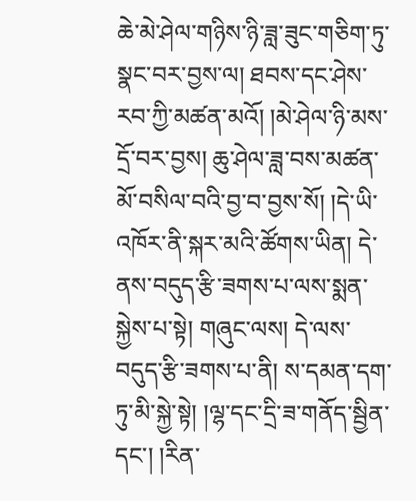ཆེ་མེ་ཤེལ་གཉིས་ཉི་ཟླ་ཟུང་གཅིག་ཏུ་སྣང་བར་བྱས་ལ། ཐབས་དང་ཤེས་རབ་ཀྱི་མཚན་མའོ། །མེ་ཤེལ་ཉི་མས་དྲོ་བར་བྱས། ཆུ་ཤེལ་ཟླ་བས་མཚན་མོ་བསིལ་བའི་བྱ་བ་བྱས་སོ། །དེ་ཡི་འཁོར་ནི་སྐར་མའི་ཚོགས་ཡིན། དེ་ནས་བདུད་རྩི་ཟགས་པ་ལས་སྨན་སྐྱེས་པ་སྟེ། གཞུང་ལས། དེ་ལས་བདུད་རྩི་ཟགས་པ་ནི། ས་དམན་དག་ཏུ་མི་སྐྱེ་སྟེ། །ལྷ་དང་དྲི་ཟ་གནོད་སྦྱིན་དང་། །རིན་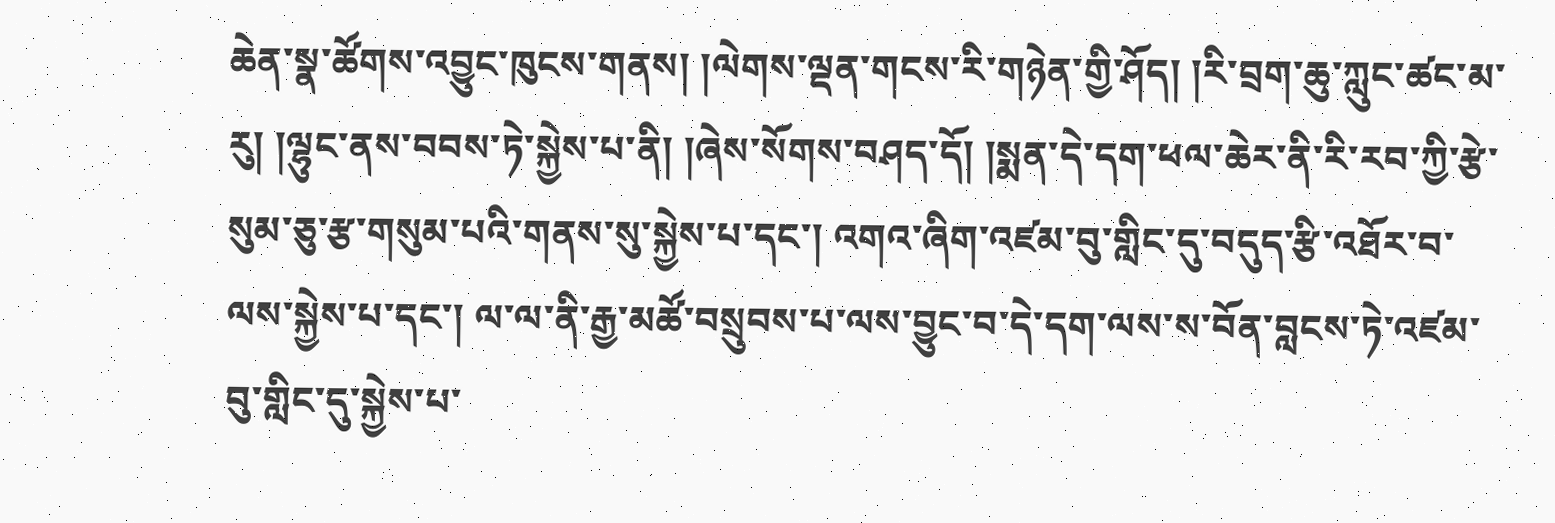ཆེན་སྣ་ཚོགས་འབྱུང་ཁུངས་གནས། །ལེགས་ལྡན་གངས་རི་གཉེན་གྱི་ཤོད། །རི་བྲག་ཆུ་ཀླུང་ཚང་མ་རུ། །ལྷུང་ནས་བབས་ཏེ་སྐྱེས་པ་ནི། །ཞེས་སོགས་བཤད་དོ། །སྨན་དེ་དག་ཕལ་ཆེར་ནི་རི་རབ་ཀྱི་རྩེ་སུམ་ཅུ་རྩ་གསུམ་པའི་གནས་སུ་སྐྱེས་པ་དང་། འགའ་ཞིག་འཛམ་བུ་གླིང་དུ་བདུད་རྩི་འཐོར་བ་ལས་སྐྱེས་པ་དང་། ལ་ལ་ནི་རྒྱ་མཚོ་བསྲུབས་པ་ལས་བྱུང་བ་དེ་དག་ལས་ས་བོན་བླངས་ཏེ་འཛམ་བུ་གླིང་དུ་སྐྱེས་པ་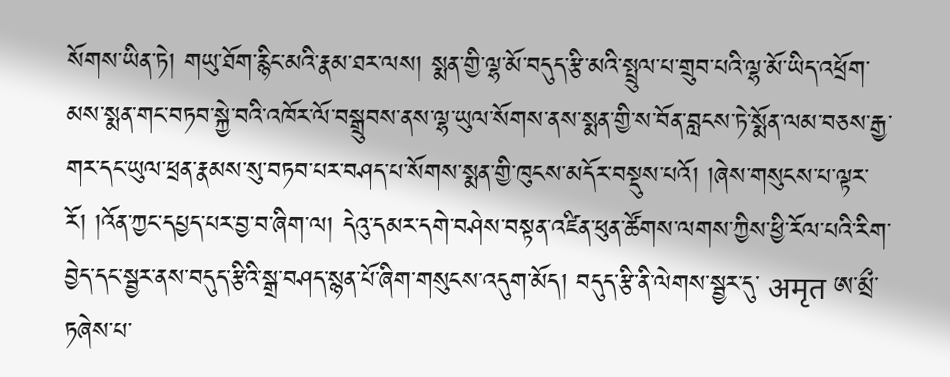སོགས་ཡིན་ཏེ། གཡུ་ཐོག་རྙིང་མའི་རྣམ་ཐར་ལས། སྨན་གྱི་ལྷ་མོ་བདུད་རྩི་མའི་སྤྲུལ་པ་གྲུབ་པའི་ལྷ་མོ་ཡིད་འཕྲོག་མས་སྨན་གང་བཏབ་སྐྱེ་བའི་འཁོར་ལོ་བསྒྲུབས་ནས་ལྷ་ཡུལ་སོགས་ནས་སྨན་གྱི་ས་བོན་བླངས་ཏེ་སྨོན་ལམ་བཅས་རྒྱ་གར་དང་ཡུལ་ཕྲན་རྣམས་སུ་བཏབ་པར་བཤད་པ་སོགས་སྨན་གྱི་ཁུངས་མདོར་བསྡུས་པའོ། །ཞེས་གསུངས་པ་ལྟར་རོ། །འོན་ཀྱང་དཔྱད་པར་བྱ་བ་ཞིག་ལ། དེའུ་དམར་དགེ་བཤེས་བསྟན་འཛིན་ཕུན་ཚོགས་ལགས་ཀྱིས་ཕྱི་རོལ་པའི་རིག་བྱེད་དང་སྦྱར་ནས་བདུད་རྩིའི་སྒྲ་བཤད་སྙན་པོ་ཞིག་གསུངས་འདུག་མོད། བདུད་རྩི་ནི་ལེགས་སྦྱར་དུ་ अमृत ཨ་མྲྀ་ཏཞེས་པ་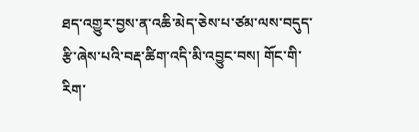ཐད་འགྱུར་བྱས་ན་འཆི་མེད་ཅེས་པ་ཙམ་ལས་བདུད་རྩི་ཞེས་པའི་བརྡ་ཚིག་འདི་མི་འབྱུང་བས། གོང་གི་རིག་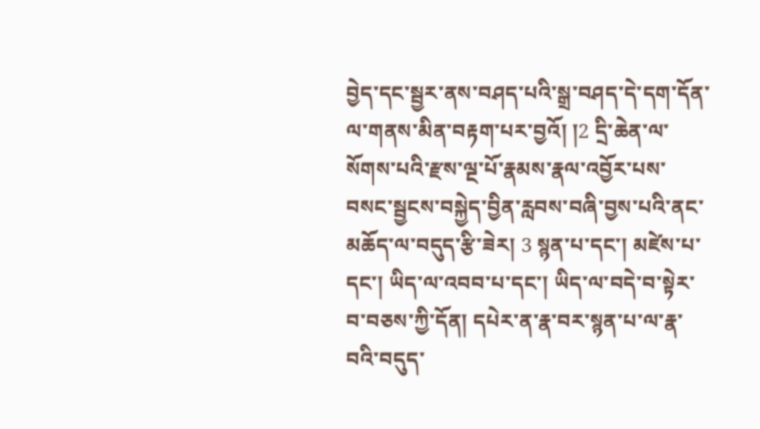བྱེད་དང་སྦྱར་ནས་བཤད་པའི་སྒྲ་བཤད་དེ་དག་དོན་ལ་གནས་མིན་བརྟག་པར་བྱའོ། །2 དྲི་ཆེན་ལ་སོགས་པའི་རྫས་ལྔ་པོ་རྣམས་རྣལ་འབྱོར་པས་བསང་སྦྱངས་བསྐྱེད་བྱིན་རླབས་བཞི་བྱས་པའི་ནང་མཆོད་ལ་བདུད་རྩི་ཟེར། 3 སྙན་པ་དང་། མཛེས་པ་དང་། ཡིད་ལ་འབབ་པ་དང་། ཡིད་ལ་བདེ་བ་སྟེར་བ་བཅས་ཀྱི་དོན། དཔེར་ན་རྣ་བར་སྙན་པ་ལ་རྣ་བའི་བདུད་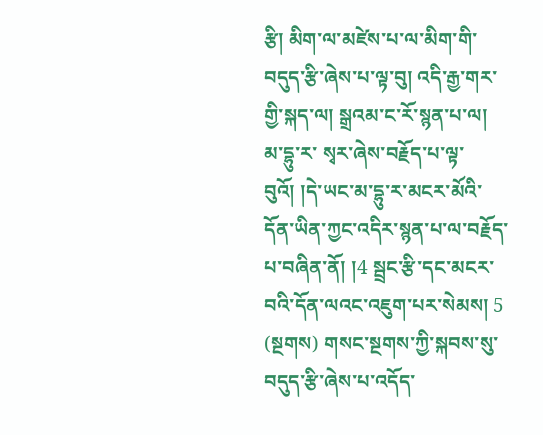རྩི། མིག་ལ་མཛེས་པ་ལ་མིག་གི་བདུད་རྩི་ཞེས་པ་ལྟ་བུ། འདི་རྒྱ་གར་གྱི་སྐད་ལ། སྒྲའམ་ང་རོ་སྙན་པ་ལ། མ་དྷུ་ར་ སྭར་ཞེས་བརྗོད་པ་ལྟ་བུའོ། །དེ་ཡང་མ་དྷུ་ར་མངར་མོའི་དོན་ཡིན་ཀྱང་འདིར་སྙན་པ་ལ་བརྗོད་པ་བཞིན་ནོ། །4 སྦྲང་རྩི་དང་མངར་བའི་དོན་ལའང་འཇུག་པར་སེམས། 5 (སྔགས) གསང་སྔགས་ཀྱི་སྐབས་སུ་བདུད་རྩི་ཞེས་པ་འདོད་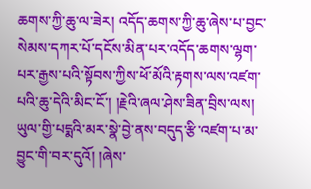ཆགས་ཀྱི་ཆུ་ལ་ཟེར། འདོད་ཆགས་ཀྱི་ཆུ་ཞེས་པ་བྱང་སེམས་དཀར་པོ་དངོས་མིན་པར་འདོད་ཆགས་ལྷག་པར་རྒྱས་པའི་སྟོབས་ཀྱིས་ཕོ་མོའི་རྟགས་ལས་འཛག་པའི་ཆུ་དེའི་མིང་ངོ་། །རྗེའི་ཞལ་ཤེས་ཟིན་བྲིས་ལས། ཡུལ་གྱི་པདྨའི་མར་སྣེ་བྱེ་ནས་བདུད་རྩི་འཛག་པ་མ་བྱུང་གི་བར་དུའོ། །ཞེས་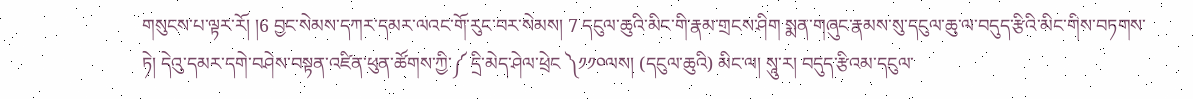གསུངས་པ་ལྟར་རོ། །6 བྱང་སེམས་དཀར་དམར་ལའང་གོ་རུང་བར་སེམས། 7 དངུལ་ཆུའི་མིང་གི་རྣམ་གྲངས་ཤིག སྨན་གཞུང་རྣམས་སུ་དངུལ་ཆུ་ལ་བདུད་རྩིའི་མིང་གིས་བཏགས་ཏེ། དེའུ་དམར་དགེ་བཤེས་བསྟན་འཛིན་ཕུན་ཚོགས་ཀྱི་༼ དྲི་མེད་ཤེལ་ཕྲེང ༽༡༡༠ལས། (དངུལ་ཆུའི) མིང་ལ། སཱུ་ར། བདུད་རྩིའམ་དངུལ་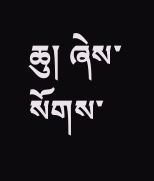ཆུ། ཞེས་སོགས་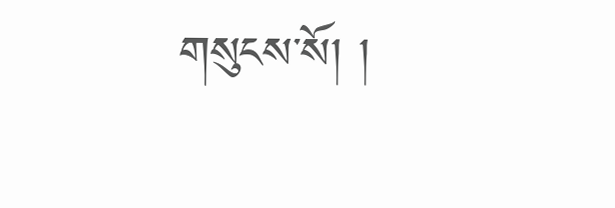གསུངས་སོ། །